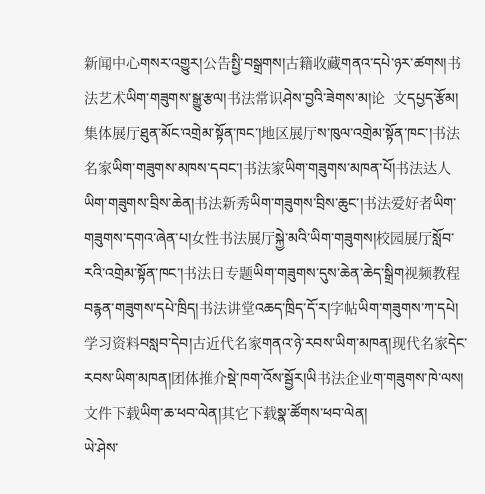新闻中心གསར་འགྱུར།公告སྤྱི་བསྒྲགས།古籍收藏གནའ་དཔེ་ཉར་ཚགས།书法艺术ཡིག་གཟུགས་སྒྱུ་རྩལ།书法常识ཤེས་བྱའི་ཟེགས་མ།论  文དཔྱད་རྩོམ།集体展厅ཐུན་མོང་འགྲེམ་སྟོན་ཁང་།地区展厅ས་ཁུལ་འགྲེམ་སྟོན་ཁང་།书法名家ཡིག་གཟུགས་མཁས་དབང་།书法家ཡིག་གཟུགས་མཁན་པོ།书法达人ཡིག་གཟུགས་བྲིས་ཆེན།书法新秀ཡིག་གཟུགས་བྲིས་ཆུང་།书法爱好者ཡིག་གཟུགས་དགའ་ཞེན་པ།女性书法展厅སྐྱེ་མའི་ཡིག་གཟུགས།校园展厅སློབ་རའི་འགྲེམ་སྟོན་ཁང་།书法日专题ཡིག་གཟུགས་དུས་ཆེན་ཆེད་སྒྲིག视频教程བརྙན་གཟུགས་དཔེ་ཁྲིད།书法讲堂འཆད་ཁྲིད་དོ་ར།字帖ཡིག་གཟུགས་ཀ་དཔེ།学习资料བསླབ་དེབ།古近代名家གནའ་ཉེ་རབས་ཡིག་མཁན།现代名家དེང་རབས་ཡིག་མཁན།团体推介སྡེ་ཁག་འོས་སྦྱོར།ཡི书法企业ག་གཟུགས་ཁེ་ལས།文件下载ཡིག་ཆ་ཕབ་ལེན།其它下载སྣ་ཚོགས་ཕབ་ལེན།
ཡེ་ཤེས་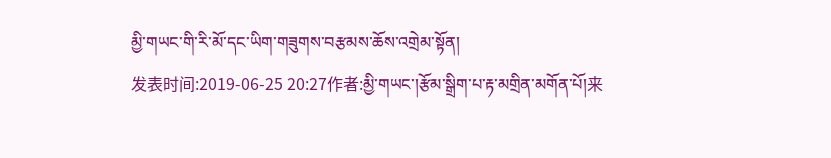མྱི་གཡང་གི་རི་མོ་དང་ཡིག་གཟུགས་བརྩམས་ཆོས་འགྲེམ་སྟོན།
发表时间:2019-06-25 20:27作者:མྱི་གཡང་།རྩོམ་སྒྲིག་པ་རྟ་མགྲིན་མགོན་པོ།来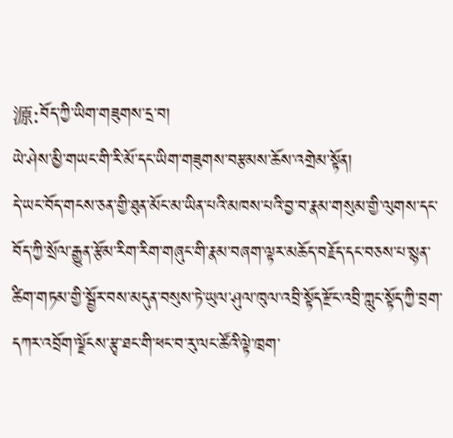源:བོད་ཀྱི་ཡིག་གཟུགས་དྲ་བ།
ཡེ་ཤེས་མྱི་གཡང་གི་རི་མོ་དང་ཡིག་གཟུགས་བརྩམས་ཆོས་འགྲེམ་སྟོན།
དེ་ཡང་བོད་གངས་ཅན་གྱི་ཐུན་མོང་མ་ཡིན་པའི་མཁས་པའི་བྱ་བ་རྣམ་གསུམ་གྱི་ལུགས་དང་བོད་ཀྱི་སྲོལ་རྒྱུན་རྩོམ་རིག་རིག་གཞུང་གི་རྣམ་བཞག་ལྟར་མཆོད་བརྗོད་དང་བཅས་པ་སྙན་ཚིག་གཏམ་གྱི་སྦྱོར་བས་མདུན་བསུས་ཏེ་ཡུལ་ཤུལ་ཁུལ་འབྲི་སྟོད་རྫོང་འབྲི་ཀླུང་སྟོད་ཀྱི་བྲག་དཀར་འབྲོག་ལྗོངས་རྩྭ་ཐང་གི་ཕང་བ་རུ་ལང་ཚོའི་ལྟེ་ཁྲག་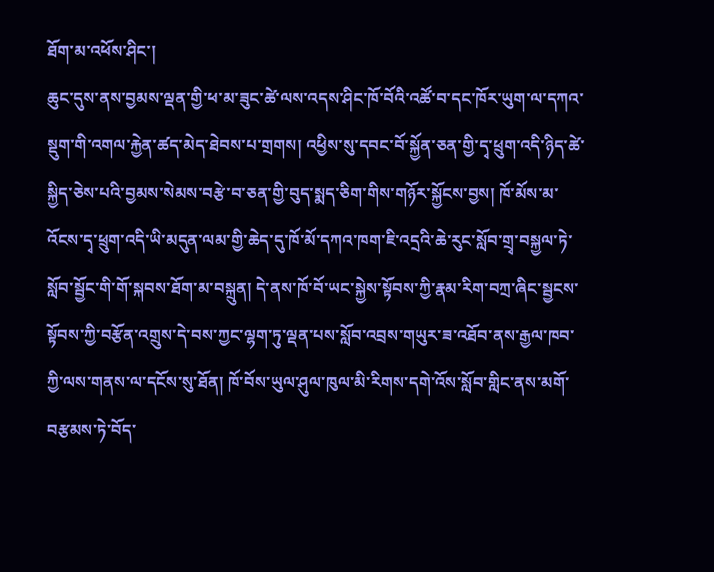ཐོག་མ་འཕོས་ཤིང་།
ཆུང་དུས་ནས་བྱམས་ལྡན་གྱི་ཕ་མ་ཟུང་ཚེ་ལས་འདས་ཤིང་ཁོ་བོའི་འཚོ་བ་དང་ཁོར་ཡུག་ལ་དཀའ་སྡུག་གི་འགལ་རྐྱེན་ཚད་མེད་ཐེབས་པ་གྲགས། འཕྱིས་སུ་དབང་བོ་སྐྱོན་ཅན་གྱི་དྭ་ཕྲུག་འདི་ཉིད་ཚེ་སྐྱིད་ཅེས་པའི་བྱམས་སེམས་བརྩེ་བ་ཅན་གྱི་བུད་སྨད་ཅིག་གིས་གཉོར་སྐྱོངས་བྱས། ཁོ་མོས་མ་འོངས་དྭ་ཕྲུག་འདི་ཡི་མདུན་ལམ་གྱི་ཆེད་དུ་ཁོ་མོ་དཀའ་ཁག་ཇི་འདྲའི་ཆེ་རུང་སློབ་གྲྭ་བསྐྱལ་ཏེ་སློབ་སྦྱོང་གི་གོ་སྐབས་ཐོག་མ་བསྐྲུན། དེ་ནས་ཁོ་བོ་ཡང་སྐྱེས་སྟོབས་ཀྱི་རྣམ་རིག་བཀྲ་ཞིང་སྦྱངས་སྟོབས་ཀྱི་བརྩོན་འགྲུས་དེ་བས་ཀྱང་ལྷག་ཏུ་ལྡན་པས་སློབ་འབྲས་གཡུར་ཟ་འཐོབ་ནས་རྒྱལ་ཁབ་ཀྱི་ལས་གནས་ལ་དངོས་སུ་ཐོན། ཁོ་བོས་ཡུལ་ཤུལ་ཁུལ་མི་རིགས་དགེ་འོས་སློབ་གླིང་ནས་མགོ་བརྩམས་ཏེ་བོད་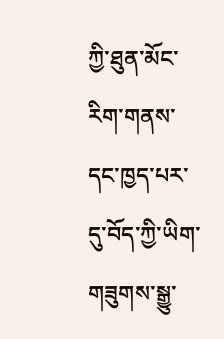ཀྱི་ཐུན་མོང་རིག་གནས་དང་ཁྱད་པར་དུ་བོད་ཀྱི་ཡིག་གཟུགས་སྒྱུ་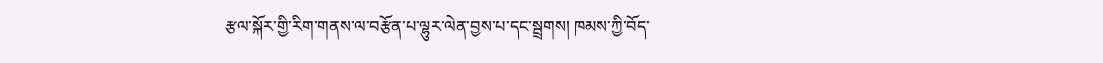རྩལ་སྐོར་གྱི་རིག་གནས་ལ་བརྩོན་པ་ལྷུར་ལེན་བྱས་པ་དང་སྦྲགས། ཁམས་ཀྱི་བོད་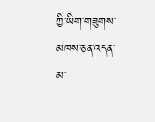ཀྱི་ཡིག་གཟུགས་མཁས་ཅན་འདན་མ་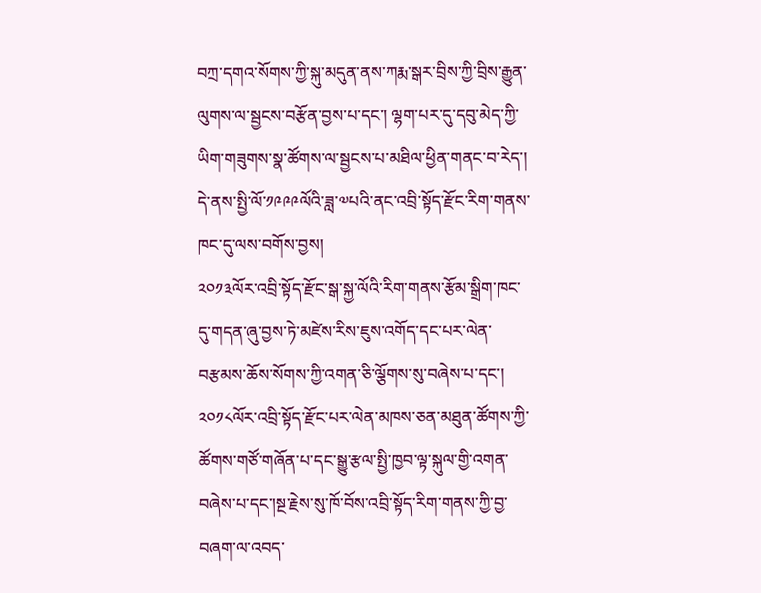བཀྲ་དགའ་སོགས་ཀྱི་སྐུ་མདུན་ནས་ཀརྨ་སྒར་བྲིས་ཀྱི་བྲིས་རྒྱུན་ལུགས་ལ་སྦྱངས་བརྩོན་བྱས་པ་དང་། ལྷག་པར་དུ་དབུ་མེད་ཀྱི་ཡིག་གཟུགས་སྣ་ཚོགས་ལ་སྦྱངས་པ་མཐིལ་ཕྱིན་གནང་བ་རེད་། དེ་ནས་སྤྱི་ལོ་༡༩༩༩ལོའི་ཟླ་༧པའི་ནང་འབྲི་སྟོད་རྫོང་རིག་གནས་ཁང་དུ་ལས་བགོས་བྱས།
༢༠༡༣ལོར་འབྲི་སྟོད་རྫོང་སྒ་སྐྱ་ལོའི་རིག་གནས་རྩོམ་སྒྲིག་ཁང་དུ་གདན་ཞུ་བྱས་ཏེ་མཛེས་རིས་ཇུས་འགོད་དང་པར་ལེན་བརྩམས་ཆོས་སོགས་ཀྱི་འགན་ཅི་ལྕོགས་སུ་བཞེས་པ་དང་། ༢༠༡༨ལོར་འབྲི་སྟོད་རྫོང་པར་ལེན་མཁས་ཅན་མཐུན་ཚོགས་ཀྱི་ཚོགས་གཙོ་གཞོན་པ་དང་སྒྱུ་རྩལ་སྤྱི་ཁྱབ་ལྟ་སྐུལ་གྱི་འགན་བཞེས་པ་དང་།སྔ་རྗེས་སུ་ཁོ་བོས་འབྲི་སྟོད་རིག་གནས་ཀྱི་བྱ་བཞག་ལ་འབད་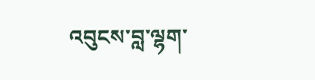འབུངས་བླ་ལྷག་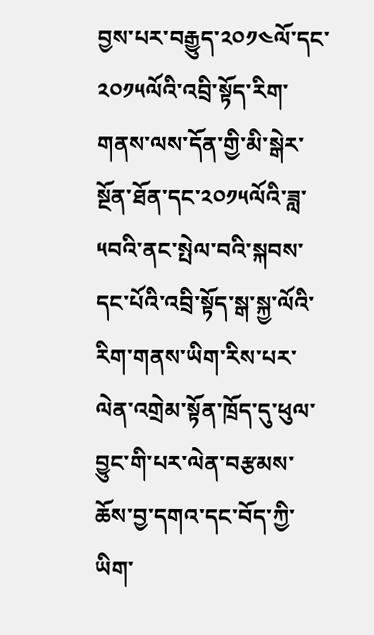བྱས་པར་བརྒྱུད་༢༠༡༤ལོ་དང་༢༠༡༥ལོའི་འབྲི་སྟོད་རིག་གནས་ལས་དོན་གྱི་མི་སྒེར་སྔོན་ཐོན་དང་༢༠༡༥ལོའི་ཟླ་༥བའི་ནང་སྤེལ་བའི་སྐབས་དང་པོའི་འབྲི་སྟོད་སྒ་སྐྱ་ལོའི་རིག་གནས་ཡིག་རིས་པར་ལེན་འགྲེམ་སྟོན་ཁྲོད་དུ་ཕུལ་བྱུང་གི་པར་ལེན་བརྩམས་ཆོས་བྱ་དགའ་དང་བོད་ཀྱི་ཡིག་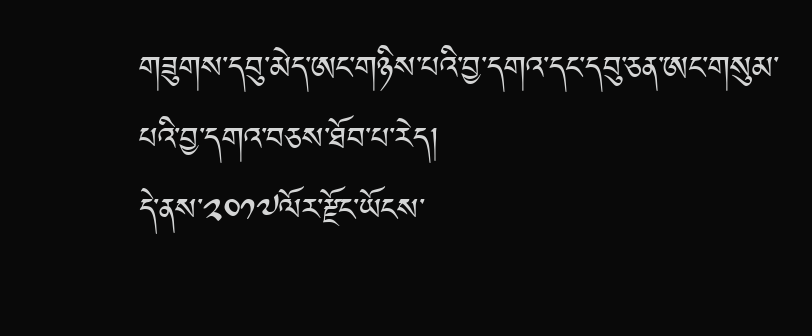གཟུགས་དབུ་མེད་ཨང་གཉིས་པའི་བྱ་དགའ་དང་དབུ་ཅན་ཨང་གསུམ་པའི་བྱ་དགའ་བཅས་ཐོབ་པ་རེད།
དེ་ནས་༢༠༡༧ལོར་རྫོང་ཡོངས་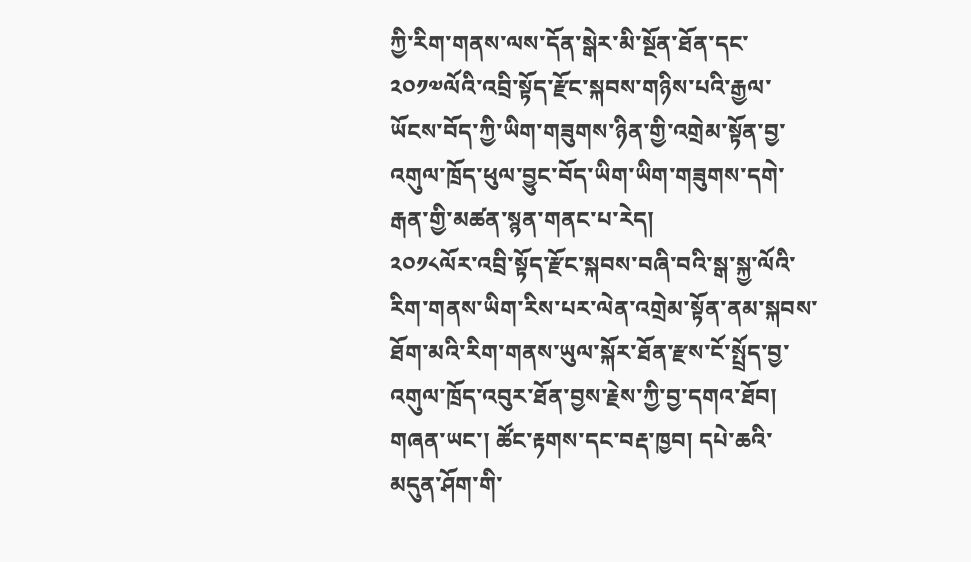ཀྱི་རིག་གནས་ལས་དོན་སྒེར་མི་སྔོན་ཐོན་དང་༢༠༡༧ལོའི་འབྲི་སྟོད་རྫོང་སྐབས་གཉིས་པའི་རྒྱལ་ཡོངས་བོད་ཀྱི་ཡིག་གཟུགས་ཉིན་གྱི་འགྲེམ་སྟོན་བྱ་འགུལ་ཁྲོད་ཕུལ་བྱུང་བོད་ཡིག་ཡིག་གཟུགས་དགེ་རྒན་གྱི་མཚན་སྙན་གནང་པ་རེད།
༢༠༡༨ལོར་འབྲི་སྟོད་རྫོང་སྐབས་བཞི་བའི་སྒ་སྐྱ་ལོའི་རིག་གནས་ཡིག་རིས་པར་ལེན་འགྲེམ་སྟོན་ནམ་སྐབས་ཐོག་མའི་རིག་གནས་ཡུལ་སྐོར་ཐོན་རྫས་ངོ་སྤྲོད་བྱ་འགུལ་ཁྲོད་འབུར་ཐོན་བྱས་རྗེས་ཀྱི་བྱ་དགའ་ཐོབ། གཞན་ཡང་། ཚོང་རྟགས་དང་བརྡ་ཁྱབ། དཔེ་ཆའི་མདུན་ཤོག་གི་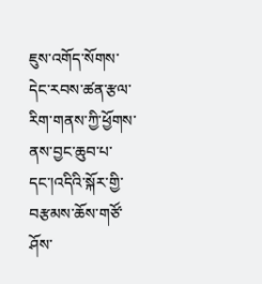ཇུས་འགོད་སོགས་དེང་རབས་ཚན་རྩལ་རིག་གནས་ཀྱི་ཕྱོགས་ནས་བྱང་ཆུབ་པ་དང་།འདིའི་སྐོར་གྱི་བརྩམས་ཆོས་གཙོ་ཤོས་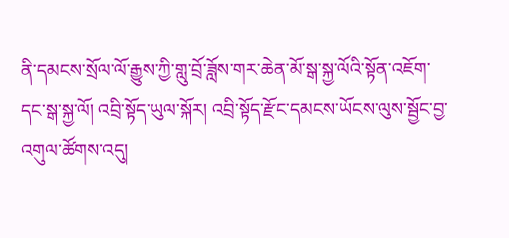ནི་དམངས་སྲོལ་ལོ་རྒྱུས་ཀྱི་གླུ་བྲོ་ཟློས་གར་ཆེན་མོ་སྒ་སྐྱ་ལོའི་སྟོན་འཇོག་དང་སྒ་སྐྱ་ལོ། འབྲི་སྟོད་ཡུལ་སྐོར། འབྲི་སྟོད་རྫོང་དམངས་ཡོངས་ལུས་སྦྱོང་བྱ་འགུལ་ཚོགས་འདུ།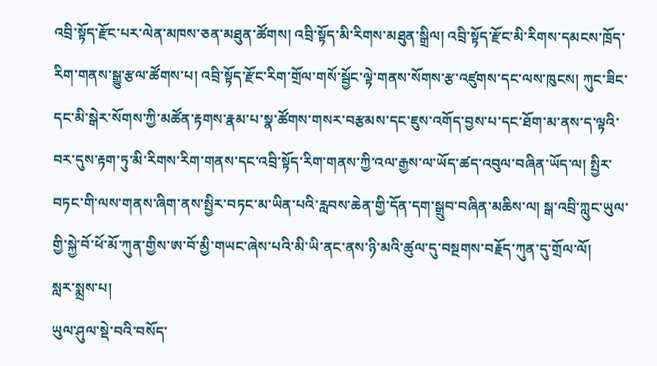འབྲི་སྟོད་རྫོང་པར་ལེན་མཁས་ཅན་མཐུན་ཚོགས། འབྲི་སྟོད་མི་རིགས་མཐུན་སྒྲིལ། འབྲི་སྟོད་རྫོང་མི་རིགས་དམངས་ཁྲོད་རིག་གནས་སྒྱུ་རྩལ་ཚོགས་པ། འབྲི་སྟོད་རྫོང་རིག་གྲོལ་གསོ་སྦྱོང་ལྟེ་གནས་སོགས་རྩ་འཛུགས་དང་ལས་ཁུངས། ཀུང་ཟིང་དང་མི་སྒེར་སོགས་ཀྱི་མཚོན་རྟགས་རྣམ་པ་སྣ་ཚོགས་གསར་བརྩམས་དང་ཇུས་འགོད་བྱས་པ་དང་ཐོག་མ་ནས་ད་ལྟའི་བར་དུས་རྟག་ཏུ་མི་རིགས་རིག་གནས་དང་འབྲི་སྟོད་རིག་གནས་ཀྱི་འལ་རྒྱས་ལ་ཡོད་ཚད་འབུལ་བཞིན་ཡོད་ལ། སྤྱིར་བཏང་གི་ལས་གནས་ཞིག་ནས་སྤྱིར་བཏང་མ་ཡིན་པའི་རླབས་ཆེན་གྱི་དོན་དག་སྒྲུབ་བཞིན་མཆིས་ལ། སྒ་འབྲི་ཀླུང་ཡུལ་གྱི་སྐྱེ་བོ་ཕོ་མོ་ཀུན་གྱིས་ཨ་བོ་མྱི་གཡང་ཞེས་པའི་མི་ཡི་ནང་ནས་ཉི་མའི་ཚུལ་དུ་བསྔགས་བརྗོད་ཀུན་དུ་གྲོལ་ལོ།
སླར་སྨྲས་པ།
ཡུལ་ཤུལ་སྡེ་བའི་བསོད་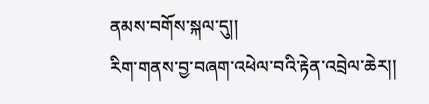ནམས་བགོས་སྐལ་དུ།།
རིག་གནས་བྱ་བཞག་འཕེལ་བའི་རྟེན་འབྲེལ་ཆེར།།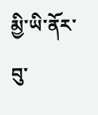མྱི་ཡི་ནོར་བུ་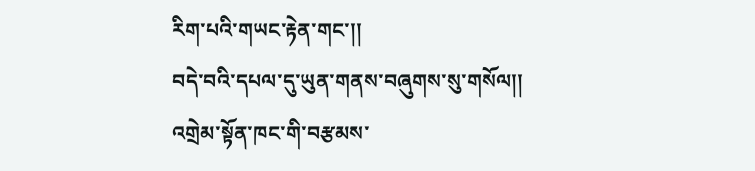རིག་པའི་གཡང་རྟེན་གང་།།
བདེ་བའི་དཔལ་དུ་ཡུན་གནས་བཞུགས་སུ་གསོལ།།
འགྲེམ་སྟོན་ཁང་གི་བརྩམས་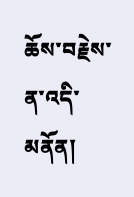ཆོས་བརྗེས་ན་འདི་མནོན།